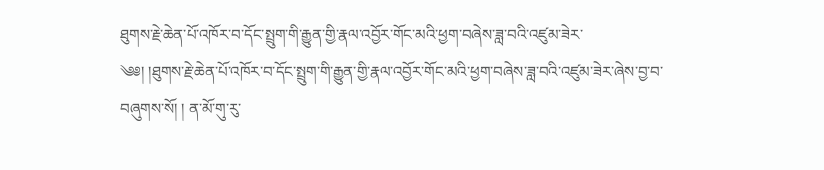ཐུགས་རྗེ་ཆེན་པོ་འཁོར་བ་དོང་སྤྲུག་གི་རྒྱུན་གྱི་རྣལ་འབྱོར་གོང་མའི་ཕྱག་བཞེས་ཟླ་བའི་འཛུམ་ཟེར་
༄༅། །ཐུགས་རྗེ་ཆེན་པོ་འཁོར་བ་དོང་སྤྲུག་གི་རྒྱུན་གྱི་རྣལ་འབྱོར་གོང་མའི་ཕྱག་བཞེས་ཟླ་བའི་འཛུམ་ཟེར་ཞེས་བྱ་བ་བཞུགས་སོ། ། ན་མོ་གུ་རུ་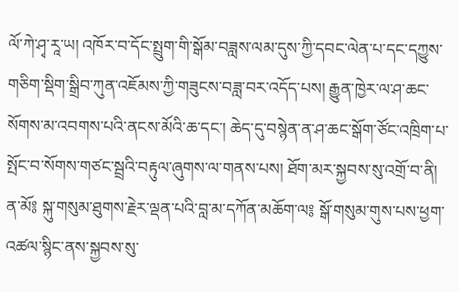ལོ་ཀེ་ཤྭ་རཱ་ཡ། འཁོར་བ་དོང་སྤྲུག་གི་སྒོམ་བཟླས་ལམ་དུས་ཀྱི་དབང་ལེན་པ་དང་དཀྱུས་གཅིག་སྡིག་སྒྲིབ་ཀུན་འཇོམས་ཀྱི་གཟུངས་བཟླ་བར་འདོད་པས། རྒྱུན་ཁྱེར་ལ་ཤ་ཆང་སོགས་མ་འབགས་པའི་ནངས་མོའི་ཆ་དང་། ཆེད་དུ་བསྙེན་ན་ཤ་ཆང་སྒོག་ཙོང་འཁྲིག་པ་སྤོང་བ་སོགས་གཙང་སྦྲའི་བརྟུལ་ཞུགས་ལ་གནས་པས། ཐོག་མར་སྐྱབས་སུ་འགྲོ་བ་ནི། ན་མོ༔ སྐུ་གསུམ་ཐུགས་རྗེར་ལྡན་པའི་བླ་མ་དཀོན་མཆོག་ལ༔ སྒོ་གསུམ་གུས་པས་ཕྱག་འཚལ་སྙིང་ནས་སྐྱབས་སུ་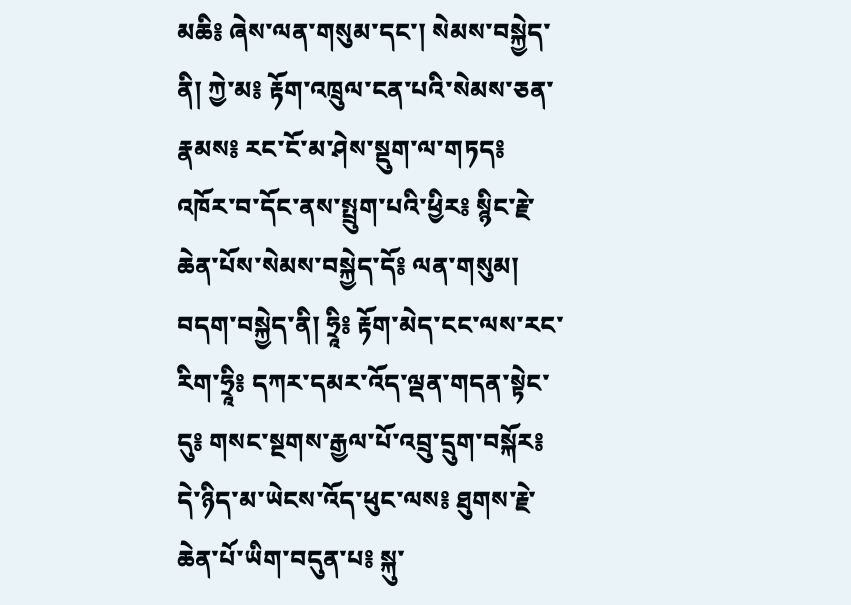མཆི༔ ཞེས་ལན་གསུམ་དང་། སེམས་བསྐྱེད་ནི། ཀྱེ་མ༔ རྟོག་འཁྲུལ་ངན་པའི་སེམས་ཅན་རྣམས༔ རང་ངོ་མ་ཤེས་སྡུག་ལ་གཏད༔ འཁོར་བ་དོང་ནས་སྤྲུག་པའི་ཕྱིར༔ སྙིང་རྗེ་ཆེན་པོས་སེམས་བསྐྱེད་དོ༔ ལན་གསུམ། བདག་བསྐྱེད་ནི། ཧྲཱི༔ རྟོག་མེད་ངང་ལས་རང་རིག་ཧྲཱི༔ དཀར་དམར་འོད་ལྡན་གདན་སྟེང་དུ༔ གསང་སྔགས་རྒྱལ་པོ་འབྲུ་དྲུག་བསྐོར༔ དེ་ཉིད་མ་ཡེངས་འོད་ཕུང་ལས༔ ཐུགས་རྗེ་ཆེན་པོ་ཡིག་བདུན་པ༔ སྐུ་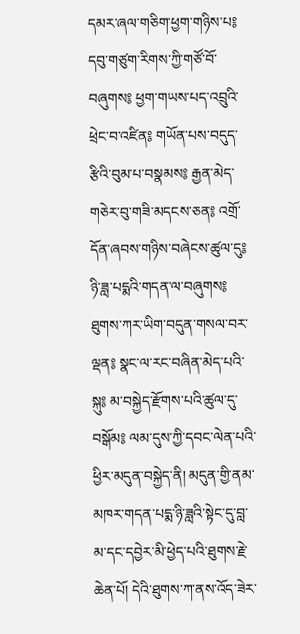དམར་ཞལ་གཅིག་ཕྱག་གཉིས་པ༔ དབུ་གཙུག་རིགས་ཀྱི་གཙོ་བོ་བཞུགས༔ ཕྱག་གཡས་པད་འབྲུའི་ཕྲེང་བ་འཛིན༔ གཡོན་པས་བདུད་རྩིའི་བུམ་པ་བསྣམས༔ རྒྱན་མེད་གཅེར་བུ་གཟི་མདངས་ཅན༔ འགྲོ་དོན་ཞབས་གཉིས་བཞེངས་ཚུལ་དུ༔ ཉི་ཟླ་པདྨའི་གདན་ལ་བཞུགས༔ ཐུགས་ཀར་ཡིག་བདུན་གསལ་བར་ལྡན༔ སྣང་ལ་རང་བཞིན་མེད་པའི་སྐུ༔ མ་བསྐྱེད་རྫོགས་པའི་ཚུལ་དུ་བསྒོམ༔ ལམ་དུས་ཀྱི་དབང་ལེན་པའི་ཕྱིར་མདུན་བསྐྱེད་ནི། མདུན་གྱི་ནམ་མཁར་གདན་པདྨ་ཉི་ཟླའི་སྟེང་དུ་བླ་མ་དང་དབྱེར་མི་ཕྱེད་པའི་ཐུགས་རྗེ་ཆེན་པོ། དེའི་ཐུགས་ཀ་ནས་འོད་ཟེར་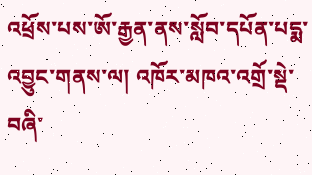འཕྲོས་པས་ཨོ་རྒྱན་ནས་སློབ་དཔོན་པདྨ་འབྱུང་གནས་ལ། འཁོར་མཁའ་འགྲོ་སྡེ་བཞི་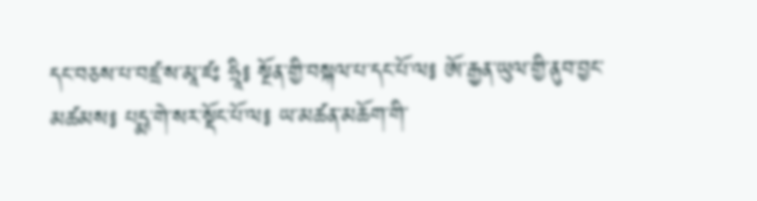དང་བཅས་པ་བཛྲ་ས་མཱ་ཛཿ ཧྲཱི༔ སྔོན་གྱི་བསྐལ་པ་དང་པོ་ལ༔ ཨོ་རྒྱན་ཡུལ་གྱི་ནུབ་བྱང་མཚམས༔ པདྨ་གེ་སར་སྡོང་པོ་ལ༔ ཡ་མཚན་མཆོག་གི་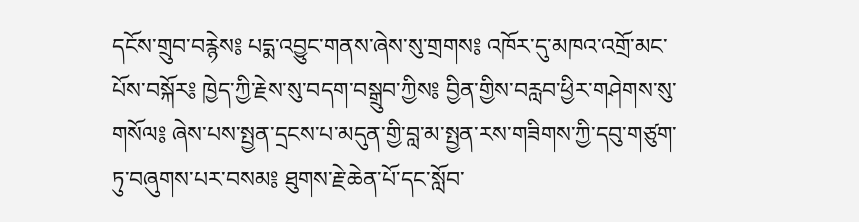དངོས་གྲུབ་བརྙེས༔ པདྨ་འབྱུང་གནས་ཞེས་སུ་གྲགས༔ འཁོར་དུ་མཁའ་འགྲོ་མང་པོས་བསྐོར༔ ཁྱེད་ཀྱི་རྗེས་སུ་བདག་བསྒྲུབ་ཀྱིས༔ བྱིན་གྱིས་བརླབ་ཕྱིར་གཤེགས་སུ་གསོལ༔ ཞེས་པས་སྤྱན་དྲངས་པ་མདུན་གྱི་བླ་མ་སྤྱན་རས་གཟིགས་ཀྱི་དབུ་གཙུག་ཏུ་བཞུགས་པར་བསམ༔ ཐུགས་རྗེ་ཆེན་པོ་དང་སློབ་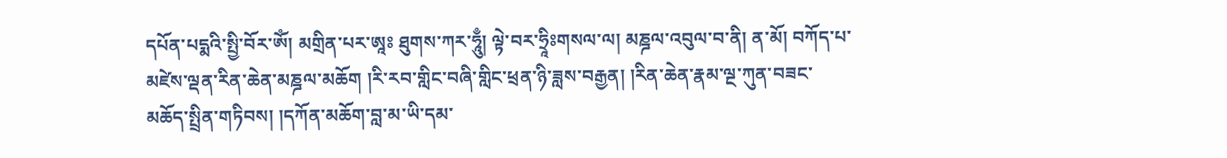དཔོན་པདྨའི་སྤྱི་བོར་ཨོཾ། མགྲིན་པར་ཨཱཿ ཐུགས་ཀར་ཧཱུྃ། ལྟེ་བར་ཧྲཱིཿགསལ་ལ། མཎྜལ་འབུལ་བ་ནི། ན་མོ། བཀོད་པ་མཛེས་ལྡན་རིན་ཆེན་མཎྜལ་མཆོག །རི་རབ་གླིང་བཞི་གླིང་ཕྲན་ཉི་ཟླས་བརྒྱན། །རིན་ཆེན་རྣམ་ལྔ་ཀུན་བཟང་མཆོད་སྤྲིན་གཏིབས། །དཀོན་མཆོག་བླ་མ་ཡི་དམ་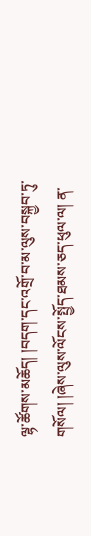ལྷ་ཚོགས་མཆོད། །བདག་དང་འགྲོ་བ་མ་ལུས་བསྐྱབ་ཏུ་གསོལ། །ཞེས་ལུས་ལོངས་སྤྱོད་ཐམས་ཅད་ཕུལ་ལ། ན་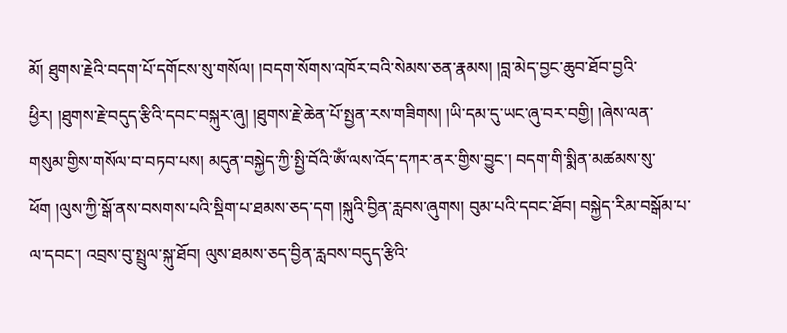མོ། ཐུགས་རྗེའི་བདག་པོ་དགོངས་སུ་གསོལ། །བདག་སོགས་འཁོར་བའི་སེམས་ཅན་རྣམས། །བླ་མེད་བྱང་ཆུབ་ཐོབ་བྱའི་ཕྱིར། །ཐུགས་རྗེ་བདུད་རྩིའི་དབང་བསྐུར་ཞུ། །ཐུགས་རྗེ་ཆེན་པོ་སྤྱན་རས་གཟིགས། །ཡི་དམ་དུ་ཡང་ཞུ་བར་བགྱི། །ཞེས་ལན་གསུམ་གྱིས་གསོལ་བ་བཏབ་པས། མདུན་བསྐྱེད་ཀྱི་སྤྱི་བོའི་ཨོཾ་ལས་འོད་དཀར་ནར་གྱིས་བྱུང་། བདག་གི་སྨིན་མཚམས་སུ་ཕོག །ལུས་ཀྱི་སྒོ་ནས་བསགས་པའི་སྡིག་པ་ཐམས་ཅད་དག །སྐུའི་བྱིན་རླབས་ཞུགས། བུམ་པའི་དབང་ཐོབ། བསྐྱེད་རིམ་བསྒོམ་པ་ལ་དབང་། འབྲས་བུ་སྤྲུལ་སྐུ་ཐོབ། ལུས་ཐམས་ཅད་བྱིན་རླབས་བདུད་རྩིའི་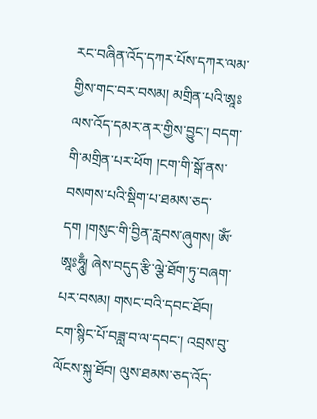རང་བཞིན་འོད་དཀར་པོས་དཀར་ལམ་གྱིས་གང་བར་བསམ། མགྲིན་པའི་ཨཱཿལས་འོད་དམར་ནར་གྱིས་བྱུང་། བདག་གི་མགྲིན་པར་ཕོག །ངག་གི་སྒོ་ནས་བསགས་པའི་སྡིག་པ་ཐམས་ཅད་དག །གསུང་གི་བྱིན་རླབས་ཞུགས། ཨོཾ་ཨཱཿཧཱུྃ། ཞེས་བདུད་རྩི་ལྕེ་ཐོག་ཏུ་བཞག་པར་བསམ། གསང་བའི་དབང་ཐོབ། ངག་སྙིང་པོ་བཟླ་བ་ལ་དབང་། འབྲས་བུ་ལོངས་སྐུ་ཐོབ། ལུས་ཐམས་ཅད་འོད་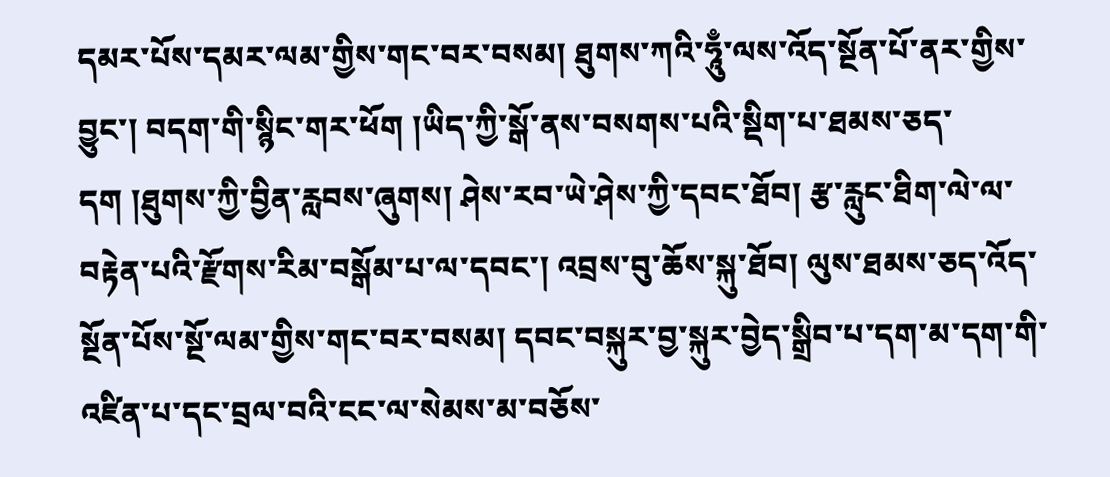དམར་པོས་དམར་ལམ་གྱིས་གང་བར་བསམ། ཐུགས་ཀའི་ཧཱུྃ་ལས་འོད་སྔོན་པོ་ནར་གྱིས་བྱུང་། བདག་གི་སྙིང་གར་ཕོག །ཡིད་ཀྱི་སྒོ་ནས་བསགས་པའི་སྡིག་པ་ཐམས་ཅད་དག །ཐུགས་ཀྱི་བྱིན་རླབས་ཞུགས། ཤེས་རབ་ཡེ་ཤེས་ཀྱི་དབང་ཐོབ། རྩ་རླུང་ཐིག་ལེ་ལ་བརྟེན་པའི་རྫོགས་རིམ་བསྒོམ་པ་ལ་དབང་། འབྲས་བུ་ཆོས་སྐུ་ཐོབ། ལུས་ཐམས་ཅད་འོད་སྔོན་པོས་སྔོ་ལམ་གྱིས་གང་བར་བསམ། དབང་བསྐུར་བྱ་སྐུར་བྱེད་སྒྲིབ་པ་དག་མ་དག་གི་འཛིན་པ་དང་བྲལ་བའི་ངང་ལ་སེམས་མ་བཅོས་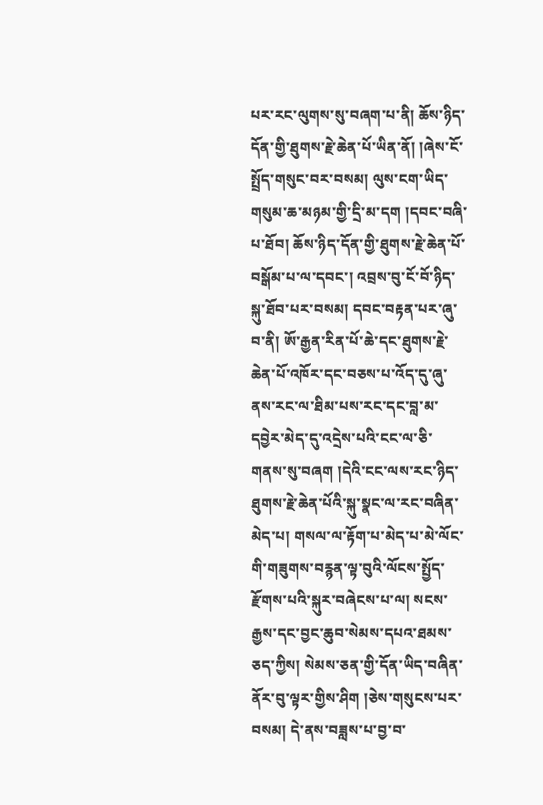པར་རང་ལུགས་སུ་བཞག་པ་ནི། ཆོས་ཉིད་དོན་གྱི་ཐུགས་རྗེ་ཆེན་པོ་ཡིན་ནོ། །ཞེས་ངོ་སྤྲོད་གསུང་བར་བསམ། ལུས་ངག་ཡིད་གསུམ་ཆ་མཉམ་གྱི་དྲི་མ་དག །དབང་བཞི་པ་ཐོབ། ཆོས་ཉིད་དོན་གྱི་ཐུགས་རྗེ་ཆེན་པོ་བསྒོམ་པ་ལ་དབང་། འབྲས་བུ་ངོ་བོ་ཉིད་སྐུ་ཐོབ་པར་བསམ། དབང་བརྟན་པར་ཞུ་བ་ནི། ཨོ་རྒྱན་རིན་པོ་ཆེ་དང་ཐུགས་རྗེ་ཆེན་པོ་འཁོར་དང་བཅས་པ་འོད་དུ་ཞུ་ནས་རང་ལ་ཐིམ་པས་རང་དང་བླ་མ་དབྱེར་མེད་དུ་འདྲེས་པའི་ངང་ལ་ཅི་གནས་སུ་བཞག །དེའི་ངང་ལས་རང་ཉིད་ཐུགས་རྗེ་ཆེན་པོའི་སྐུ་སྣང་ལ་རང་བཞིན་མེད་པ། གསལ་ལ་རྟོག་པ་མེད་པ་མེ་ལོང་གི་གཟུགས་བརྙན་ལྟ་བུའི་ལོངས་སྤྱོད་རྫོགས་པའི་སྐུར་བཞེངས་པ་ལ། སངས་རྒྱས་དང་བྱང་ཆུབ་སེམས་དཔའ་ཐམས་ཅད་ཀྱིས། སེམས་ཅན་གྱི་དོན་ཡིད་བཞིན་ནོར་བུ་ལྟར་གྱིས་ཤིག །ཅེས་གསུངས་པར་བསམ། དེ་ནས་བཟླས་པ་བྱ་བ་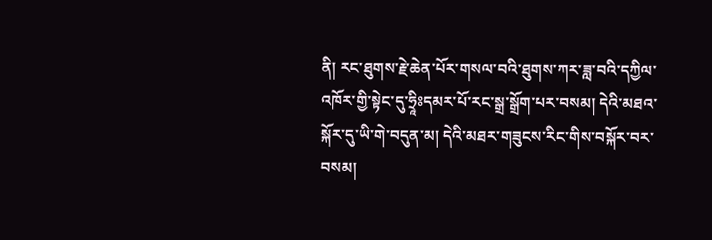ནི། རང་ཐུགས་རྗེ་ཆེན་པོར་གསལ་བའི་ཐུགས་ཀར་ཟླ་བའི་དཀྱིལ་འཁོར་གྱི་སྟེང་དུ་ཧྲཱིཿདམར་པོ་རང་སྒྲ་སྒྲོག་པར་བསམ། དེའི་མཐའ་སྐོར་དུ་ཡི་གེ་བདུན་མ། དེའི་མཐར་གཟུངས་རིང་གིས་བསྐོར་བར་བསམ།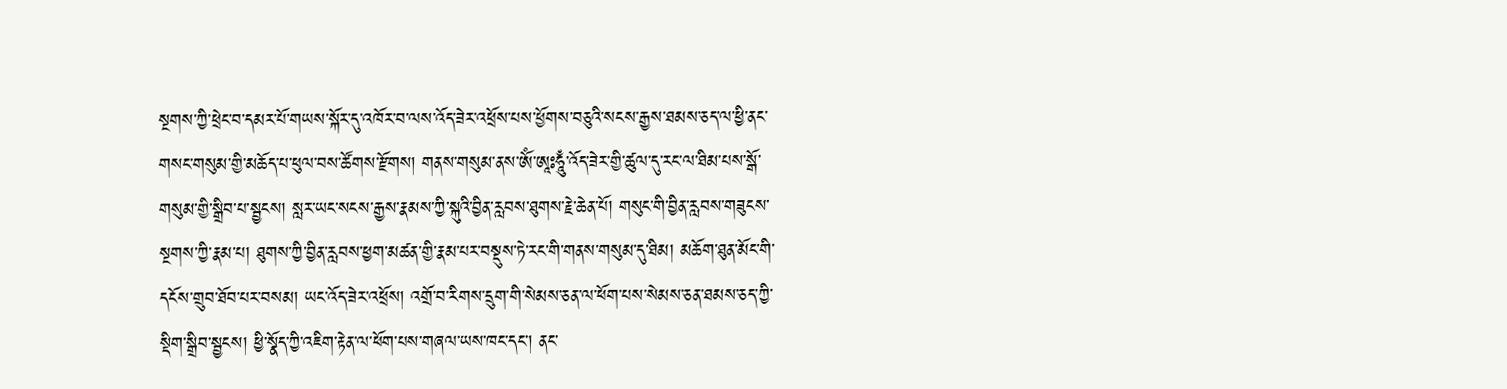སྔགས་ཀྱི་ཕྲེང་བ་དམར་པོ་གཡས་སྐོར་དུ་འཁོར་བ་ལས་འོད་ཟེར་འཕྲོས་པས་ཕྱོགས་བཅུའི་སངས་རྒྱས་ཐམས་ཅད་ལ་ཕྱི་ནང་གསང་གསུམ་གྱི་མཆོད་པ་ཕུལ་བས་ཚོགས་རྫོགས། གནས་གསུམ་ནས་ཨོཾ་ཨཱཿཧཱུྃ་འོད་ཟེར་གྱི་ཚུལ་དུ་རང་ལ་ཐིམ་པས་སྒོ་གསུམ་གྱི་སྒྲིབ་པ་སྦྱངས། སླར་ཡང་སངས་རྒྱས་རྣམས་ཀྱི་སྐུའི་བྱིན་རླབས་ཐུགས་རྗེ་ཆེན་པོ། གསུང་གི་བྱིན་རླབས་གཟུངས་སྔགས་ཀྱི་རྣམ་པ། ཐུགས་ཀྱི་བྱིན་རླབས་ཕྱག་མཚན་གྱི་རྣམ་པར་བསྡུས་ཏེ་རང་གི་གནས་གསུམ་དུ་ཐིམ། མཆོག་ཐུན་མོང་གི་དངོས་གྲུབ་ཐོབ་པར་བསམ། ཡང་འོད་ཟེར་འཕྲོས། འགྲོ་བ་རིགས་དྲུག་གི་སེམས་ཅན་ལ་ཕོག་པས་སེམས་ཅན་ཐམས་ཅད་ཀྱི་སྡིག་སྒྲིབ་སྦྱངས། ཕྱི་སྣོད་ཀྱི་འཇིག་རྟེན་ལ་ཕོག་པས་གཞལ་ཡས་ཁང་དང་། ནང་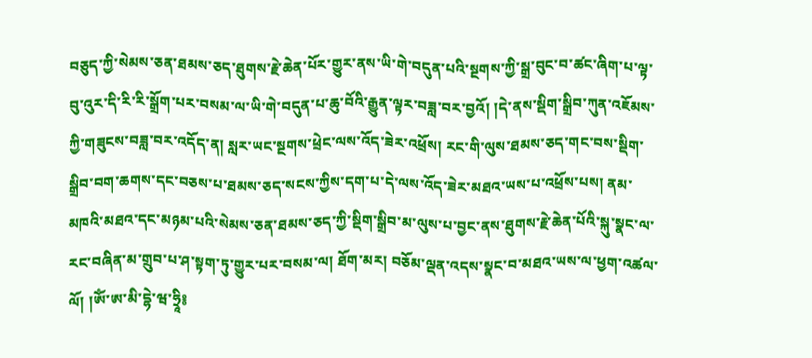བཅུད་ཀྱི་སེམས་ཅན་ཐམས་ཅད་ཐུགས་རྗེ་ཆེན་པོར་གྱུར་ནས་ཡི་གེ་བདུན་པའི་སྔགས་ཀྱི་སྒྲ་བུང་བ་ཚང་ཞིག་པ་ལྟ་བུ་འུར་དི་རི་རི་སྒྲོག་པར་བསམ་ལ་ཡི་གེ་བདུན་པ་ཆུ་བོའི་རྒྱུན་ལྟར་བཟླ་བར་བྱའོ། །དེ་ནས་སྡིག་སྒྲིབ་ཀུན་འཇོམས་ཀྱི་གཟུངས་བཟླ་བར་འདོད་ན། སླར་ཡང་སྔགས་ཕྲེང་ལས་འོད་ཟེར་འཕྲོས། རང་གི་ལུས་ཐམས་ཅད་གང་བས་སྡིག་སྒྲིབ་བག་ཆགས་དང་བཅས་པ་ཐམས་ཅད་སངས་ཀྱིས་དག་པ་དེ་ལས་འོད་ཟེར་མཐའ་ཡས་པ་འཕྲོས་པས། ནམ་མཁའི་མཐའ་དང་མཉམ་པའི་སེམས་ཅན་ཐམས་ཅད་ཀྱི་སྡིག་སྒྲིབ་མ་ལུས་པ་བྱང་ནས་ཐུགས་རྗེ་ཆེན་པོའི་སྐུ་སྣང་ལ་རང་བཞིན་མ་གྲུབ་པ་ཤ་སྟག་ཏུ་གྱུར་པར་བསམ་ལ། ཐོག་མར། བཅོམ་ལྡན་འདས་སྣང་བ་མཐའ་ཡས་ལ་ཕྱག་འཚལ་ལོ། །ཨོཾ་ཨ་མི་དྷེ་ཝ་ཧྲཱི༔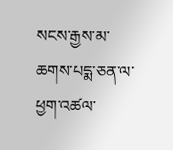སངས་རྒྱས་མ་ཆགས་པདྨ་ཅན་ལ་ཕྱག་འཚལ་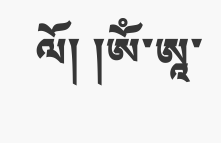ལོ། །ཨོཾ་ཨཱ་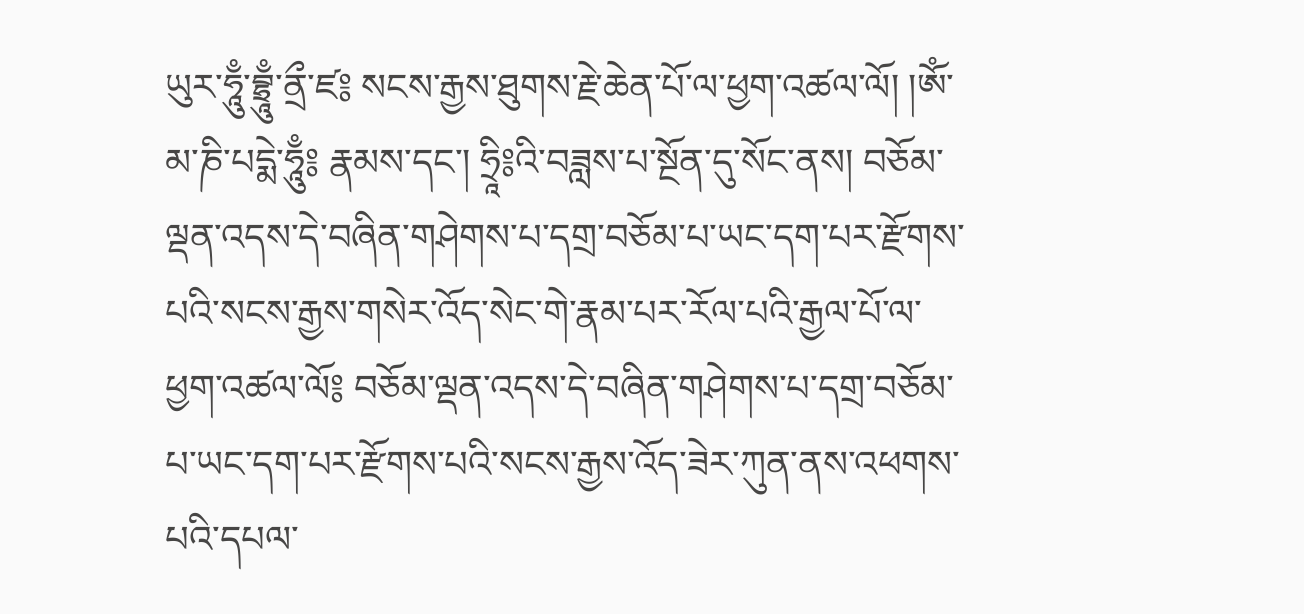ཡུར་ཧཱུྃ་བྷྲཱུྃ་ནྲྀ་ཛ༔ སངས་རྒྱས་ཐུགས་རྗེ་ཆེན་པོ་ལ་ཕྱག་འཚལ་ལོ། །ཨོཾ་མ་ཎི་པདྨེ་ཧཱུྃ༔ རྣམས་དང་། ཧྲཱི༔འི་བཟླས་པ་སྔོན་དུ་སོང་ནས། བཅོམ་ལྡན་འདས་དེ་བཞིན་གཤེགས་པ་དགྲ་བཅོམ་པ་ཡང་དག་པར་རྫོགས་པའི་སངས་རྒྱས་གསེར་འོད་སེང་གེ་རྣམ་པར་རོལ་པའི་རྒྱལ་པོ་ལ་ཕྱག་འཚལ་ལོ༔ བཅོམ་ལྡན་འདས་དེ་བཞིན་གཤེགས་པ་དགྲ་བཅོམ་པ་ཡང་དག་པར་རྫོགས་པའི་སངས་རྒྱས་འོད་ཟེར་ཀུན་ནས་འཕགས་པའི་དཔལ་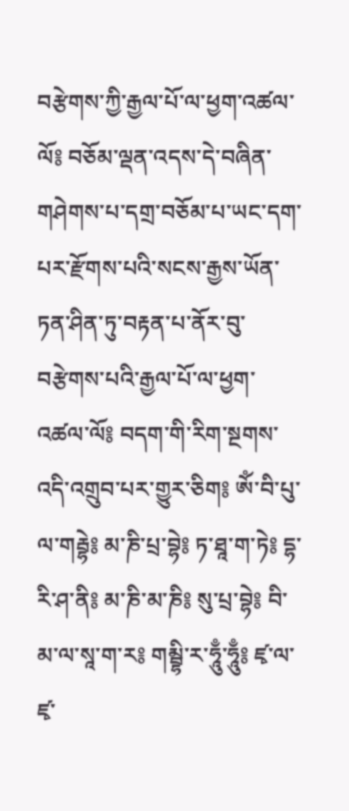བརྩེགས་ཀྱི་རྒྱལ་པོ་ལ་ཕྱག་འཚལ་ལོ༔ བཅོམ་ལྡན་འདས་དེ་བཞིན་གཤེགས་པ་དགྲ་བཅོམ་པ་ཡང་དག་པར་རྫོགས་པའི་སངས་རྒྱས་ཡོན་ཏན་ཤིན་ཏུ་བརྟན་པ་ནོར་བུ་བརྩེགས་པའི་རྒྱལ་པོ་ལ་ཕྱག་འཚལ་ལོ༔ བདག་གི་རིག་སྔགས་འདི་འགྲུབ་པར་གྱུར་ཅིག༔ ཨོཾ་བི་པུ་ལ་གརྦྷེ༔ མ་ཎི་པྲ་བྷེ༔ ཏ་ཐཱ་ག་ཏེ༔ དྷ་རི་ཤ་ནི༔ མ་ཎི་མ་ཎི༔ སུ་པྲ་བྷེ༔ བི་མ་ལ་སཱ་ག་ར༔ གམྦྷི་ར་ཧཱུྃ་ཧཱུྃ༔ ཛྭ་ལ་ཛྭ་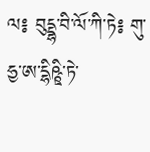ལ༔ བུདྡྷ་བི་ལོ་ཀི་ཏེ༔ གུ་ཧྱ་ཨ་དྷིཥྛི་ཏེ་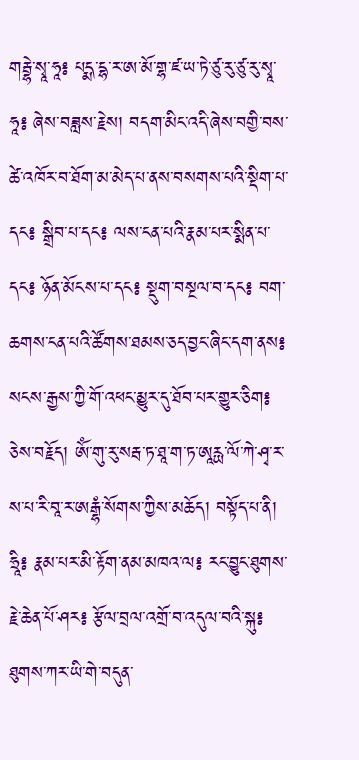གརྦྷེ་སྭཱ་ཧཱ༔ པདྨ་དྷ་ར་ཨ་མོ་གྷ་ཛ་ཡ་ཏེ་ཙུ་རུ་ཙུ་རུ་སྭཱ་ཧཱ༔ ཞེས་བཟླས་རྗེས། བདག་མིང་འདི་ཞེས་བགྱི་བས་ཚེ་འཁོར་བ་ཐོག་མ་མེད་པ་ནས་བསགས་པའི་སྡིག་པ་དང༔ སྒྲིབ་པ་དང༔ ལས་ངན་པའི་རྣམ་པར་སྨིན་པ་དང༔ ཉོན་མོངས་པ་དང༔ སྡུག་བསྔལ་བ་དང༔ བག་ཆགས་ངན་པའི་ཚོགས་ཐམས་ཅད་བྱང་ཞིང་དག་ནས༔ སངས་རྒྱས་ཀྱི་གོ་འཕང་མྱུར་དུ་ཐོབ་པར་གྱུར་ཅིག༔ ཅེས་བརྗོད། ཨོཾ་གུ་རུ་སརྦ་ཏ་ཐཱ་ག་ཏ་ཨཱརྻ་ལོ་ཀེ་ཤྭ་ར་ས་པ་རི་བཱ་ར་ཨརྒྷཾ་སོགས་ཀྱིས་མཆོད། བསྟོད་པ་ནི། ཧྲཱི༔ རྣམ་པར་མི་རྟོག་ནམ་མཁའ་ལ༔ རང་བྱུང་ཐུགས་རྗེ་ཆེན་པོ་ཤར༔ རྩོལ་བྲལ་འགྲོ་བ་འདུལ་བའི་སྐུ༔ ཐུགས་ཀར་ཡི་གེ་བདུན་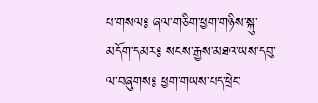པ་གསལ༔ ཞལ་གཅིག་ཕྱག་གཉིས་སྐུ་མདོག་དམར༔ སངས་རྒྱས་མཐའ་ཡས་དབུ་ལ་བཞུགས༔ ཕྱག་གཡས་པད་ཕྲེང་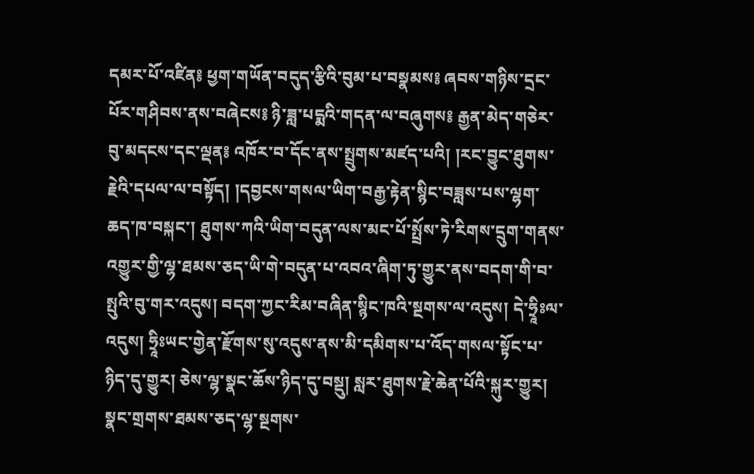དམར་པོ་འཛིན༔ ཕྱག་གཡོན་བདུད་རྩིའི་བུམ་པ་བསྣམས༔ ཞབས་གཉིས་དྲང་པོར་གཤིབས་ནས་བཞེངས༔ ཉི་ཟླ་པདྨའི་གདན་ལ་བཞུགས༔ རྒྱན་མེད་གཅེར་བུ་མདངས་དང་ལྡན༔ འཁོར་བ་དོང་ནས་སྤྲུགས་མཛད་པའི། །རང་བྱུང་ཐུགས་རྗེའི་དཔལ་ལ་བསྟོད། །དབྱངས་གསལ་ཡིག་བརྒྱ་རྟེན་སྙིང་བཟླས་པས་ལྷག་ཆད་ཁ་བསྐང་། ཐུགས་ཀའི་ཡིག་བདུན་ལས་མང་པོ་སྤྲོས་ཏེ་རིགས་དྲུག་གནས་འགྱུར་གྱི་ལྷ་ཐམས་ཅད་ཡི་གེ་བདུན་པ་འབའ་ཞིག་ཏུ་གྱུར་ནས་བདག་གི་བ་སྤུའི་བུ་གར་འདུས། བདག་ཀྱང་རིམ་བཞིན་སྙིང་ཁའི་སྔགས་ལ་འདུས། དེ་ཧྲཱིཿལ་འདུས། ཧྲཱིཿཡང་གྱེན་རྫོགས་སུ་འདུས་ནས་མི་དམིགས་པ་འོད་གསལ་སྟོང་པ་ཉིད་དུ་གྱུར། ཅེས་ལྷ་སྣང་ཆོས་ཉིད་དུ་བསྡུ། སླར་ཐུགས་རྗེ་ཆེན་པོའི་སྐུར་གྱུར། སྣང་གྲགས་ཐམས་ཅད་ལྷ་སྔགས་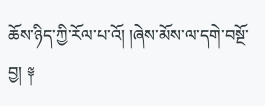ཆོས་ཉིད་ཀྱི་རོལ་པ་འོ། །ཞེས་མོས་ལ་དགེ་བསྔོ་བྱ། ༈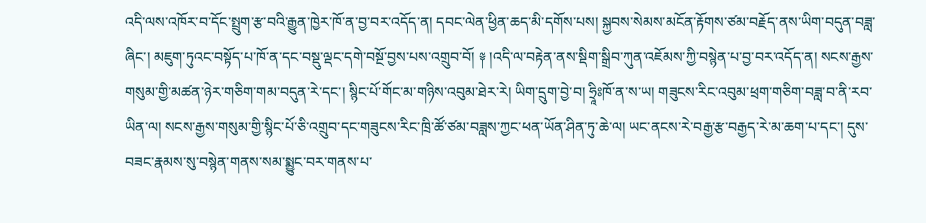འདི་ལས་འཁོར་བ་དོང་སྤྲུག་རྩ་བའི་རྒྱུན་ཁྱེར་ཁོ་ན་བྱ་བར་འདོད་ན། དབང་ལེན་ཕྱིན་ཆད་མི་དགོས་པས། སྐྱབས་སེམས་མངོན་རྟོགས་ཙམ་བརྗོད་ནས་ཡིག་བདུན་བཟླ་ཞིང་། མཇུག་ཏུའང་བསྟོད་པ་ཁོ་ན་དང་བསྡུ་ལྡང་དགེ་བསྔོ་བྱས་པས་འགྲུབ་བོ། ༈ །འདི་ལ་བརྟེན་ནས་སྡིག་སྒྲིབ་ཀུན་འཇོམས་ཀྱི་བསྙེན་པ་བྱ་བར་འདོད་ན། སངས་རྒྱས་གསུམ་གྱི་མཚན་ཉེར་གཅིག་གམ་བདུན་རེ་དང་། སྙིང་པོ་གོང་མ་གཉིས་འབུམ་ཐེར་རེ། ཡིག་དྲུག་བྱེ་བ། ཧྲཱིཿཁོ་ན་ས་ཡ། གཟུངས་རིང་འབུམ་ཕྲག་གཅིག་བཟླ་བ་ནི་རབ་ཡིན་ལ། སངས་རྒྱས་གསུམ་གྱི་སྙིང་པོ་ཅི་འགྲུབ་དང་གཟུངས་རིང་ཁྲི་ཚོ་ཙམ་བཟླས་ཀྱང་ཕན་ཡོན་ཤིན་ཏུ་ཆེ་ལ། ཡང་ནངས་རེ་བརྒྱ་རྩ་བརྒྱད་རེ་མ་ཆག་པ་དང་། དུས་བཟང་རྣམས་སུ་བསྙེན་གནས་སམ་སྨྱུང་བར་གནས་པ་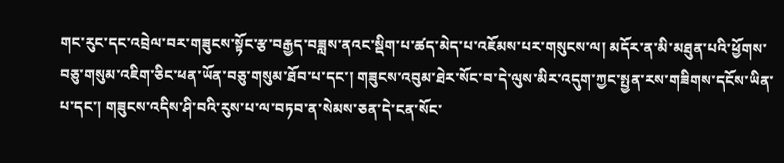གང་རུང་དང་འབྲེལ་བར་གཟུངས་སྟོང་རྩ་བརྒྱད་བཟླས་ནའང་སྡིག་པ་ཚད་མེད་པ་འཇོམས་པར་གསུངས་ལ། མདོར་ན་མི་མཐུན་པའི་ཕྱོགས་བཅུ་གསུམ་འཇིག་ཅིང་ཕན་ཡོན་བཅུ་གསུམ་ཐོབ་པ་དང་། གཟུངས་འབུམ་ཐེར་སོང་བ་དེ་ལུས་མིར་འདུག་ཀྱང་སྤྱན་རས་གཟིགས་དངོས་ཡིན་པ་དང་། གཟུངས་འདིས་ཤི་བའི་རུས་པ་ལ་བཏབ་ན་སེམས་ཅན་དེ་ངན་སོང་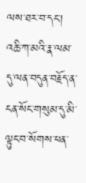ལས་ཐར་བ་དང་། འཆི་ཀ་མའི་རྣ་ལམ་དུ་ལན་བདུན་བརྗོད་ན་ངན་སོང་གསུམ་དུ་མི་ལྟུང་བ་སོགས་ཕན་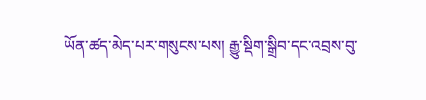ཡོན་ཚད་མེད་པར་གསུངས་པས། རྒྱུ་སྡིག་སྒྲིབ་དང་འབྲས་བུ་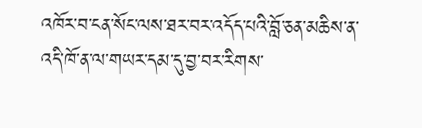འཁོར་བ་ངན་སོང་ལས་ཐར་བར་འདོད་པའི་བློ་ཅན་མཆིས་ན་འདི་ཁོ་ན་ལ་གཡར་དམ་དུ་བྱ་བར་རིགས་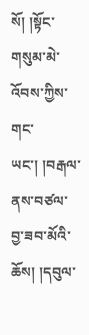སོ། །སྟོང་གསུམ་མེ་འོབས་ཀྱིས་གང་ཡང་། །བརྒལ་ནས་བཙལ་བྱ་ཟབ་མོའི་ཆོས། །དབུལ་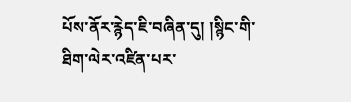པོས་ནོར་རྙེད་ཇི་བཞིན་དུ། །སྙིང་གི་ཐིག་ལེར་འཛིན་པར་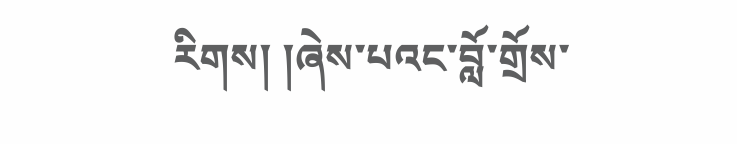རིགས། །ཞེས་པའང་བློ་གྲོས་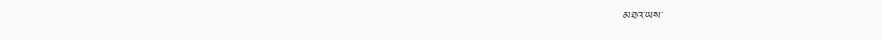མཐའ་ཡས་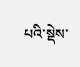པའི་སྡེས་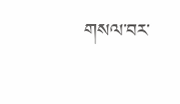གསལ་བར་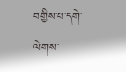བགྱིས་པ་དགེ་ལེགས་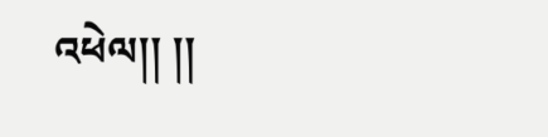འཕེལ།། །།